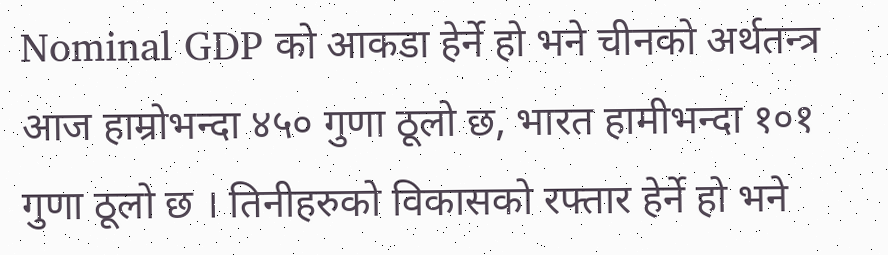Nominal GDP को आकडा हेर्ने हो भने चीनको अर्थतन्त्र आज हाम्रोभन्दा ४५० गुणा ठूलो छ, भारत हामीभन्दा १०१ गुणा ठूलो छ । तिनीहरुको विकासको रफ्तार हेर्ने हो भने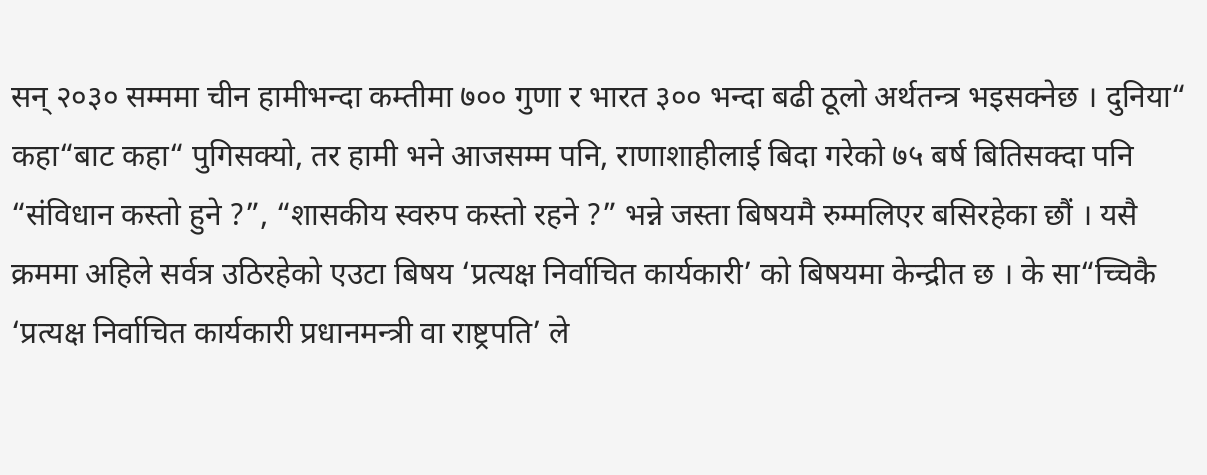सन् २०३० सम्ममा चीन हामीभन्दा कम्तीमा ७०० गुणा र भारत ३०० भन्दा बढी ठूलो अर्थतन्त्र भइसक्नेछ । दुनिया“ कहा“बाट कहा“ पुगिसक्यो, तर हामी भने आजसम्म पनि, राणाशाहीलाई बिदा गरेको ७५ बर्ष बितिसक्दा पनि “संविधान कस्तो हुने ?”, “शासकीय स्वरुप कस्तो रहने ?” भन्ने जस्ता बिषयमै रुम्मलिएर बसिरहेका छौं । यसै क्रममा अहिले सर्वत्र उठिरहेको एउटा बिषय ‘प्रत्यक्ष निर्वाचित कार्यकारी’ को बिषयमा केन्द्रीत छ । के सा“च्चिकै ‘प्रत्यक्ष निर्वाचित कार्यकारी प्रधानमन्त्री वा राष्ट्रपति’ ले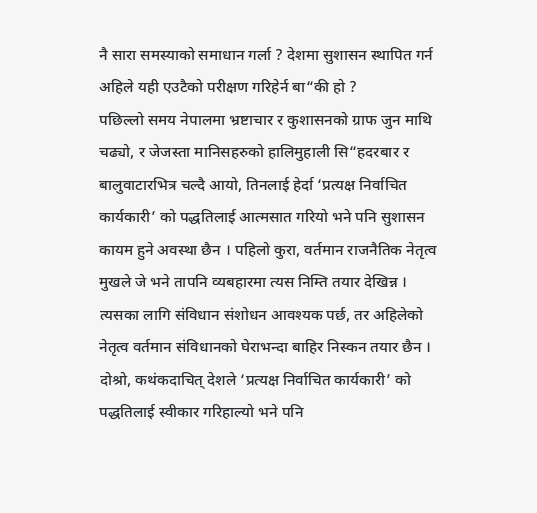नै सारा समस्याको समाधान गर्ला ? देशमा सुशासन स्थापित गर्न अहिले यही एउटैको परीक्षण गरिहेर्न बा“की हो ?
पछिल्लो समय नेपालमा भ्रष्टाचार र कुशासनको ग्राफ जुन माथि चढ्यो, र जेजस्ता मानिसहरुको हालिमुहाली सि“हदरबार र बालुवाटारभित्र चल्दै आयो, तिनलाई हेर्दा ‘प्रत्यक्ष निर्वाचित कार्यकारी’ को पद्धतिलाई आत्मसात गरियो भने पनि सुशासन कायम हुने अवस्था छैन । पहिलो कुरा, वर्तमान राजनैतिक नेतृत्व मुखले जे भने तापनि व्यबहारमा त्यस निम्ति तयार देखिन्न । त्यसका लागि संविधान संशोधन आवश्यक पर्छ, तर अहिलेको नेतृत्व वर्तमान संविधानको घेराभन्दा बाहिर निस्कन तयार छैन । दोश्रो, कथंकदाचित् देशले ‘प्रत्यक्ष निर्वाचित कार्यकारी’ को पद्धतिलाई स्वीकार गरिहाल्यो भने पनि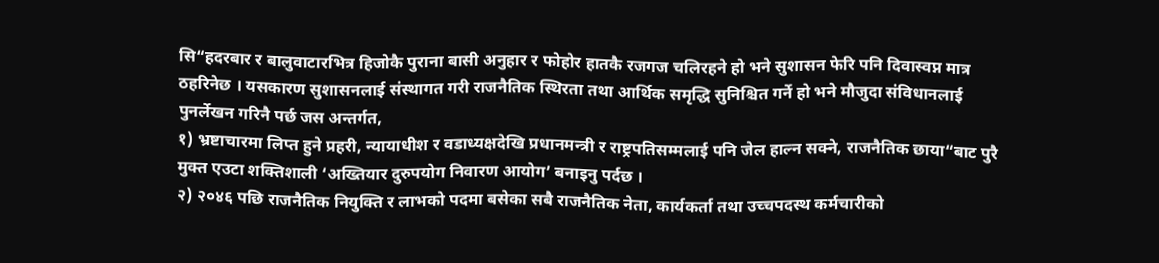सि“हदरबार र बालुवाटारभित्र हिजोकै पुराना बासी अनुहार र फोहोर हातकै रजगज चलिरहने हो भने सुशासन फेरि पनि दिवास्वप्न मात्र ठहरिनेछ । यसकारण सुशासनलाई संस्थागत गरी राजनैतिक स्थिरता तथा आर्थिक समृद्धि सुनिश्चित गर्ने हो भने मौजुदा संविधानलाई पुनर्लेखन गरिनै पर्छ जस अन्तर्गत,
१) भ्रष्टाचारमा लिप्त हुने प्रहरी, न्यायाधीश र वडाध्यक्षदेखि प्रधानमन्त्री र राष्ट्रपतिसम्मलाई पनि जेल हाल्न सक्ने, राजनैतिक छाया“बाट पुरै मुक्त एउटा शक्तिशाली ‘अख्तियार दुरुपयोग निवारण आयोग’ बनाइनु पर्दछ ।
२) २०४६ पछि राजनैतिक नियुक्ति र लाभको पदमा बसेका सबै राजनैतिक नेता, कार्यकर्ता तथा उच्चपदस्थ कर्मचारीको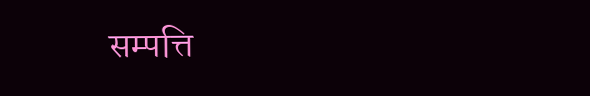सम्पत्ति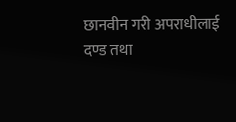छानवीन गरी अपराधीलाई दण्ड तथा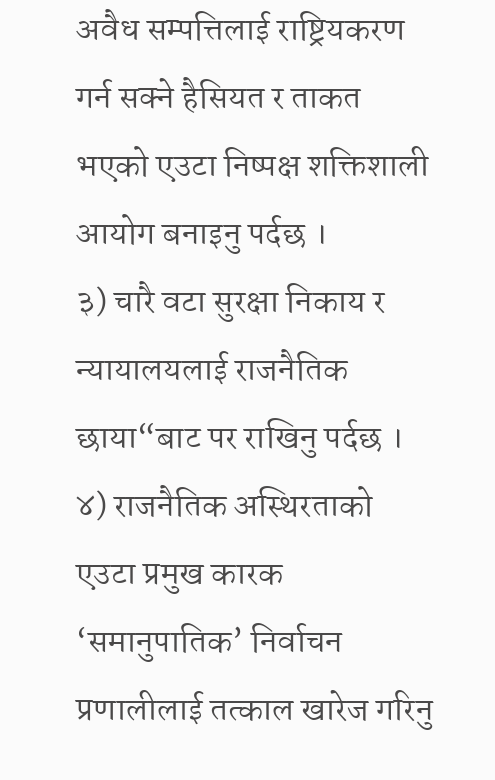अवैध सम्पत्तिलाई राष्ट्रियकरण गर्न सक्ने हैसियत र ताकत भएको एउटा निष्पक्ष शक्तिशाली आयोग बनाइनु पर्दछ ।
३) चारै वटा सुरक्षा निकाय र न्यायालयलाई राजनैतिक छाया“बाट पर राखिनु पर्दछ ।
४) राजनैतिक अस्थिरताको एउटा प्रमुख कारक ‘समानुपातिक’ निर्वाचन प्रणालीलाई तत्काल खारेज गरिनु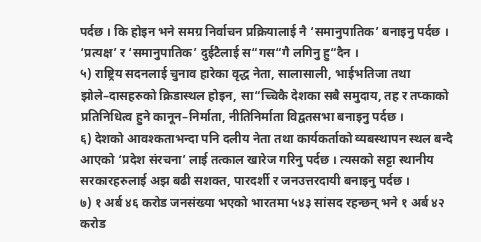पर्दछ । कि होइन भने समग्र निर्वाचन प्रक्रियालाई नै ‘समानुपातिक’ बनाइनु पर्दछ । ‘प्रत्यक्ष’ र ‘समानुपातिक’ दुईटैलाई स“गस“गै लगिनु हु“दैन ।
५) राष्ट्रिय सदनलाई चुनाव हारेका वृद्ध नेता, सालासाली, भाईभतिजा तथा झोले–दासहरुको क्रिडास्थल होइन, सा“च्चिकै देशका सबै समुदाय, तह र तप्काको प्रतिनिधित्व हुने कानून–निर्माता, नीतिनिर्माता विद्वतसभा बनाइनु पर्दछ ।
६) देशको आवश्कताभन्दा पनि दलीय नेता तथा कार्यकर्ताको व्यबस्थापन स्थल बन्दै आएको ‘प्रदेश संरचना’ लाई तत्काल खारेज गरिनु पर्दछ । त्यसको सट्टा स्थानीय सरकारहरुलाई अझ बढी सशक्त, पारदर्शी र जनउत्तरदायी बनाइनु पर्दछ ।
७) १ अर्ब ४६ करोड जनसंख्या भएको भारतमा ५४३ सांसद रहन्छन् भने १ अर्ब ४२ करोड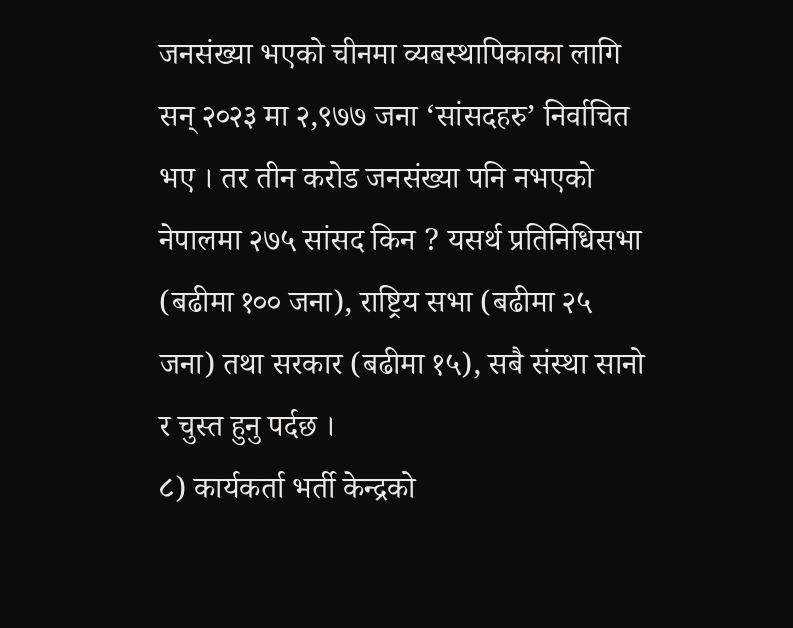जनसंख्या भएको चीनमा व्यबस्थापिकाका लागि सन् २०२३ मा २,९७७ जना ‘सांसदहरु’ निर्वाचित भए । तर तीन करोड जनसंख्या पनि नभएको नेपालमा २७५ सांसद किन ? यसर्थ प्रतिनिधिसभा (बढीमा १०० जना), राष्ट्रिय सभा (बढीमा २५ जना) तथा सरकार (बढीमा १५), सबै संस्था सानो र चुस्त हुनु पर्दछ ।
८) कार्यकर्ता भर्ती केन्द्रको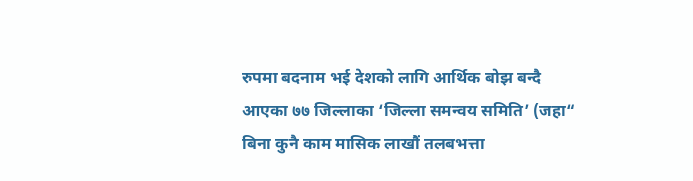रुपमा बदनाम भई देशको लागि आर्थिक बोझ बन्दै आएका ७७ जिल्लाका ‘जिल्ला समन्वय समिति’ (जहा“ बिना कुनै काम मासिक लाखौं तलबभत्ता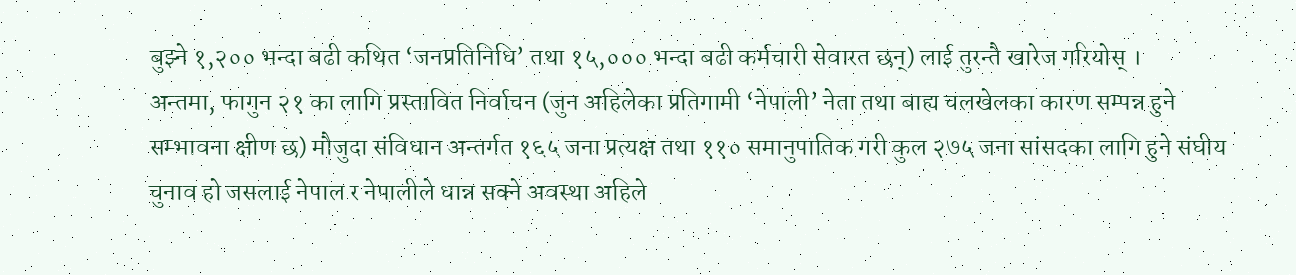बुझ्ने १,२०० भन्दा बढी कथित ‘जनप्रतिनिधि’ तथा १५,००० भन्दा बढी कर्मचारी सेवारत छन्) लाई तुरन्तै खारेज गरियोस् ।
अन्तमा, फागुन २१ का लागि प्रस्तावित निर्वाचन (जुन अहिलेका प्रतिगामी ‘नेपाली’ नेता तथा बाह्य चलखेलका कारण सम्पन्न हुने सम्भावना क्षीण छ) मौजुदा संविधान अन्तर्गत १६५ जना प्रत्यक्ष तथा ११० समानुपातिक गरी कुल २७५ जना सांसदका लागि हुने संघीय चुनाव हो जसलाई नेपाल र नेपालीले धान्न सक्ने अवस्था अहिले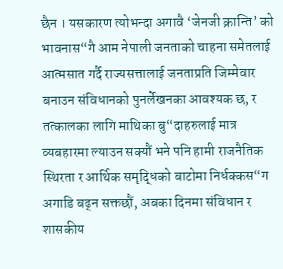छैन । यसकारण त्योभन्दा अगावै ‘जेनजी क्रान्ति’ को भावनास“गै आम नेपाली जनताको चाहना समेतलाई आत्मसात गर्दै राज्यसत्तालाई जनताप्रति जिम्मेवार बनाउन संविधानको पुनर्लेखनका आवश्यक छ, र तत्कालका लागि माथिका बु“दाहरुलाई मात्र व्यबहारमा ल्याउन सक्यौं भने पनि हामी राजनैतिक स्थिरता र आर्थिक समृद्धिको बाटोमा निर्धक्कस“ग अगाडि बढ्न सक्तछौं, अबका दिनमा संविधान र शासकीय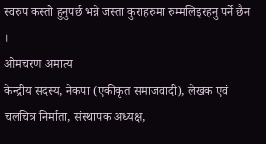स्वरुप कस्तो हुनुपर्छ भन्ने जस्ता कुराहरुमा रुम्मलिइरहनु पर्ने छैन ।
ओमचरण अमात्य
केन्द्रीय सदस्य, नेकपा (एकीकृत समाजवादी), लेखक एवं चलचित्र निर्माता, संस्थापक अध्यक्ष,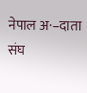नेपाल अ·–दाता संघ